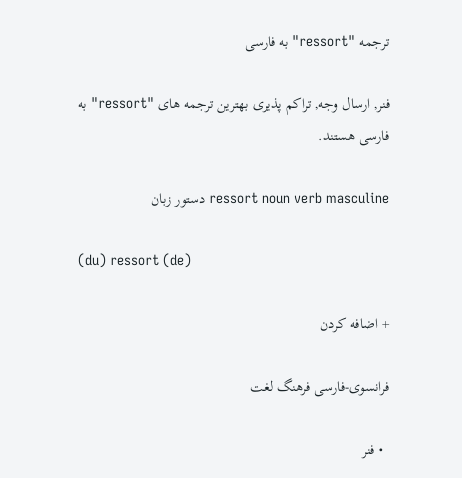ترجمه "ressort" به فارسی

فنر, ارسال وجه, تراکم پذیری بهترین ترجمه های "ressort" به فارسی هستند.

ressort noun verb masculine دستور زبان

(du) ressort (de)

+ اضافه کردن

فرانسوی-فارسی فرهنگ لغت

  • فنر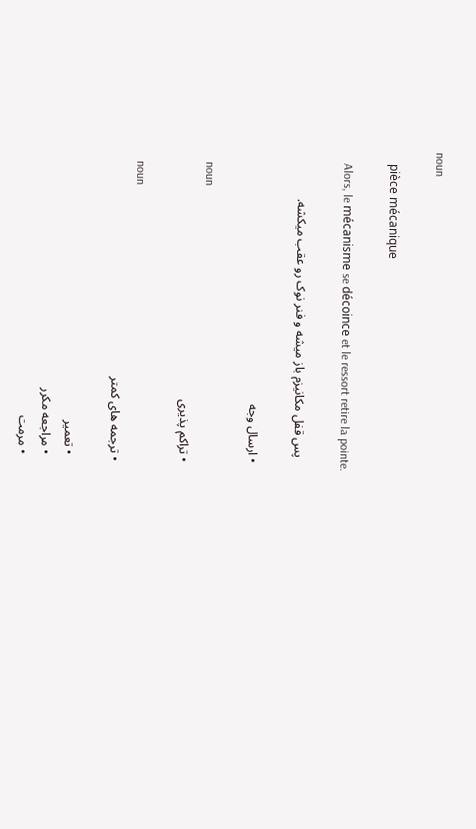noun

    pièce mécanique

    Alors, le mécanisme se décoince et le ressort retire la pointe.

    پس قفل مکانیزم باز میشه و فنر نوک رو عقب میکشه.

  • ارسال وجه

    noun
  • تراکم پذیری

    noun
  • ترجمه های کمتر

    • تعمیر
    • مراجعه مکرر
    • مرمت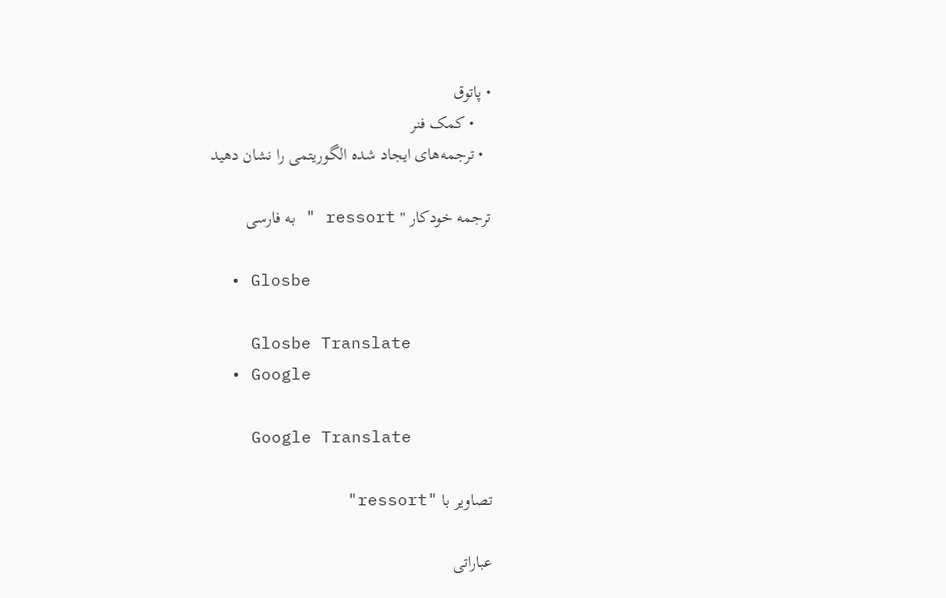• پاتوق
    • کمک فنر
  • ترجمه‌های ایجاد شده الگوریتمی را نشان دهید

ترجمه خودکار " ressort " به فارسی

  • Glosbe

    Glosbe Translate
  • Google

    Google Translate

تصاویر با "ressort"

عباراتی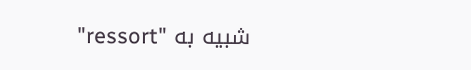شبیه به "ressort"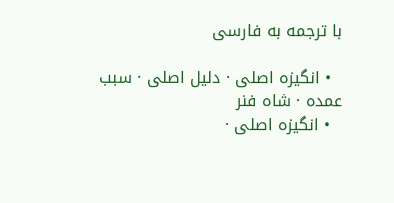با ترجمه به فارسی

  • انگیزه اصلی · دلیل اصلی · سبب عمده · شاه فنر
  • انگیزه اصلی ·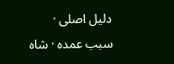دلیل اصلی · سبب عمده · شاه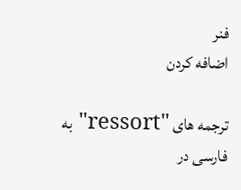فنر
اضافه کردن

ترجمه های "ressort" به فارسی در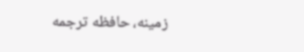زمینه، حافظه ترجمه